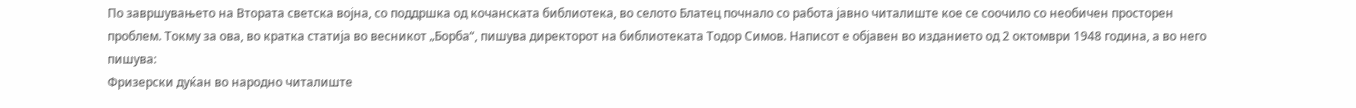По завршувањето на Втората светска војна, со поддршка од кочанската библиотека, во селото Блатец почнало со работа јавно читалиште кое се соочило со необичен просторен проблем. Токму за ова, во кратка статија во весникот „Борба“, пишува директорот на библиотеката Тодор Симов. Написот е објавен во изданието од 2 октомври 1948 година, а во него пишува:
Фризерски дуќан во народно читалиште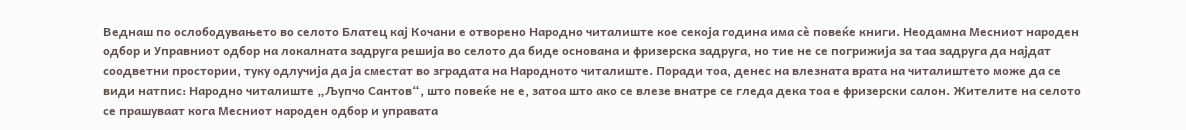Веднаш по ослободувањето во селото Блатец кај Кочани е отворено Народно читалиште кое секоја година има сè повеќе книги. Неодамна Месниот народен одбор и Управниот одбор на локалната задруга решија во селото да биде основана и фризерска задруга, но тие не се погрижија за таа задруга да најдат соодветни простории, туку одлучија да ја сместат во зградата на Народното читалиште. Поради тоа, денес на влезната врата на читалиштето може да се види натпис: Народно читалиште „Љупчо Сантов“, што повеќе не е, затоа што ако се влезе внатре се гледа дека тоа е фризерски салон. Жителите на селото се прашуваат кога Месниот народен одбор и управата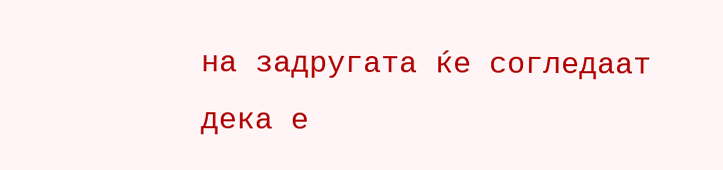на задругата ќе согледаат дека е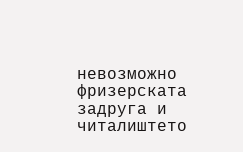невозможно фризерската задруга и читалиштето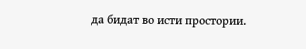да бидат во исти простории.